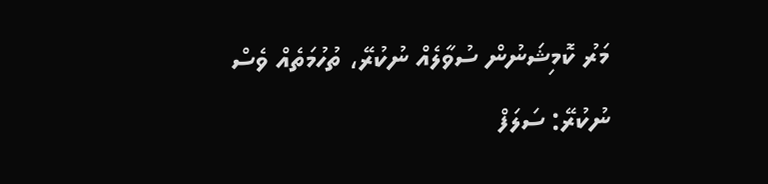މަރު ކޮމިޝަނުން ސުވާލެއް ނުކުރޭ، ތުހުމަތެއް ވެސް ނުކުރޭ: ސަލަފް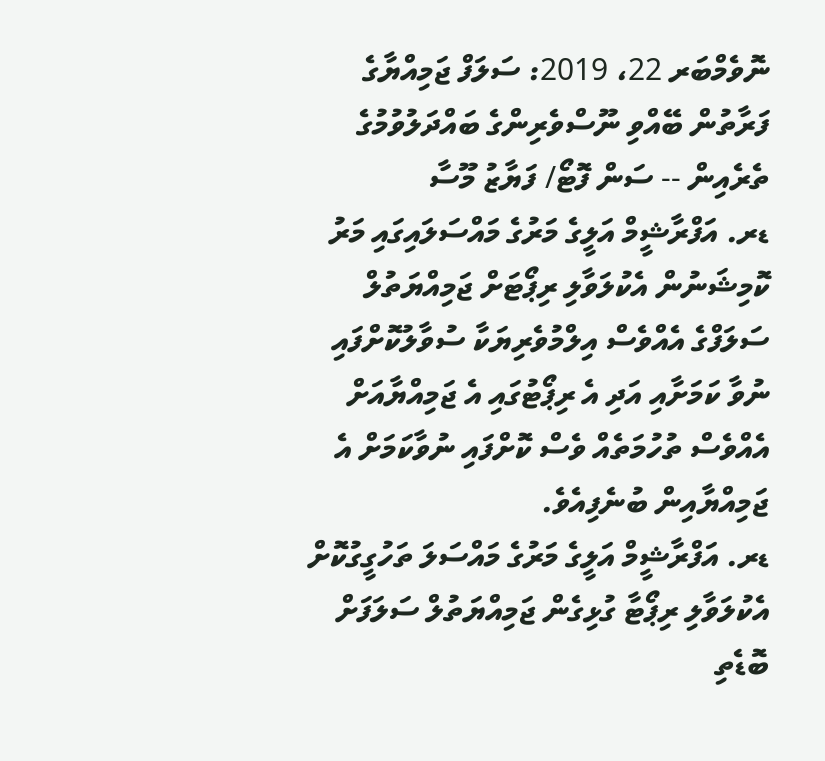ނޮވެމްބަރ 22، 2019: ސަލަފް ޖަމިއްޔާގެ ފަރާތުން ބޭއްވި ނޫސްވެރިންގެ ބައްދަލުވުމުގެ ތެރެއިން -- ސަން ފޮޓޯ/ ފަޔާޒު މޫސާ
ޑރ. އަފްރާޝީމް އަލީގެ މަރުގެ މައްސަލައިގައި މަރު ކޮމިޝަނުން އެކުލަވާލި ރިޕޯޓަށް ޖަމިއްޔަތުލް ސަލަފްގެ އެއްވެސް އިލްމުވެރިޔަކާ ސުވާލުކޮށްފައި ނުވާ ކަމަށާއި އަދި އެ ރިޕޯޓުގައި އެ ޖަމިއްޔާއަށް އެއްވެސް ތުހުމަތެއް ވެސް ކޮށްފައި ނުވާކަމަށް އެ ޖަމިއްޔާއިން ބުނެފިއެވެ.
ޑރ. އަފްރާޝީމް އަލީގެ މަރުގެ މައްސަލަ ތަހުގީގުކޮށް އެކުލަވާލި ރިޕޯޓާ ގުޅިގެން ޖަމިއްޔަތުލް ސަލަފަށް ބޮޑެތި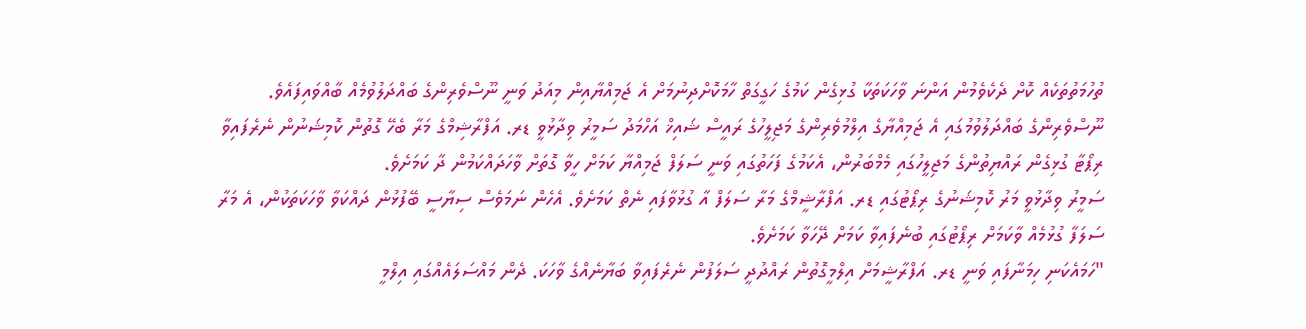ތުހުމަތުތަކެއް ކޮށް ދެކެވެމުން އަންނަ ވާހަކަތަކާ ގުޅިގެން ކަމުގެ ހަގީގަތް ހާމަކޮށްދިނުމަށް އެ ޖަމިއްޔާއިން މިއަދު ވަނީ ނޫސްވެރިންގެ ބައްދަލުވުމެއް ބާއްވައިފައެވެ.
ނޫސްވެރިންގެ ބައްދަލުވުމުގައި އެ ޖަމިއްޔާގެ އިލްމުވެރިންގެ މަޖިލީހުގެ ރައީސް ޝައިޚް އަހްމަދު ސަމީރު ވިދާޅުވީ ޑރ. އަފްރާޝިމްގެ މަރާ ބެހޭ ގޮތުން ކޮމިޝަނުން ނެރެފައިވާ ރިޕޯޓާ ގުޅިގެން ރައްޔިތުންގެ މަޖިލީހުގައި މެމްބަރުން، އެކަމުގެ ފަހަތުގައި ވަނީ ސަލަފް ޖަމިއްޔާ ކަމަށް ހީވާ ގޮތަށް ވާހަދައްކަމުން ދާ ކަމަށެވެ.
ސަމީރު ވިދާޅުވީ މަރު ކޮމިޝަނުގެ ރިޕޯޓުގައި ޑރ. އަފްރާޝީމްގެ މަރާ ސަލަފް އާ ގުޅުވާފައި ނެތް ކަމަށެވެ. އެހެން ނަމަވެސް ސިޔާސީ ބޭފުޅުން ދައްކަވާ ވާހަކަތަކުން، އެ މަރާ ސަލަފާ ގުޅުމެއް ވާކަމަށް ރިޕޯޓުގައި ބުނެފައިވާ ކަމަށް ދޭހަވާ ކަމަށެވެ.
"ހަމައެކަނި ހިމަނާފައި ވަނީ ޑރ. އަފްރާޝީމަށް އިލްމީގޮތުން ރައްދުދީ ސަލަފުން ނެރެފައިވާ ބަޔާނެއްގެ ވާހަކަ. ދެން މައްސަލައެއްގައި އިލްމީ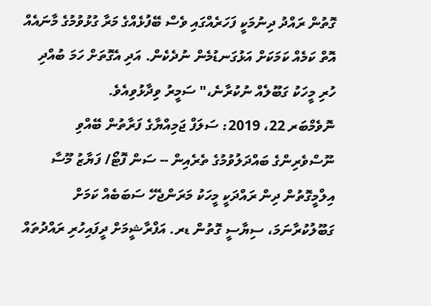ގޮތުން ރައްދު ދިނުމަކީ ފަހަރެއްގައި ވެސް ބޭފުޅެއްގެ މަރާ ގުޅުވުމުގެ މާނައެއް އޮތް ކަމެއް ކަމަކަށް އަޅުގަނޑުމެން ނުދެކެން. އަދި އެގޮތަށް ހަމަ ބުއްދި ހުރި މީހަކު ގަބޫލެއް ނުކުރާނެ،" ސަމީރު ވިދާޅުވިއެވެ.
ނޮވެމްބަރ 22، 2019: ސަލަފް ޖަމިއްޔާގެ ފަރާތުން ބޭއްވި ނޫސްވެރިންގެ ބައްދަލުވުމުގެ ތެރެއިން -- ސަން ފޮޓޯ/ ފަޔާޒު މޫސާ
އިލްމީގޮތުން ދިން ރައްދަކީ މީހަކު މަރަންޖެހޭ ސަބަބެއް ކަމަށް ގަބޫލުކުރާނަމަ، ސިޔާސީ ގޮތުން ޑރ. އަފްރާޝީމަށް ދީފައިހުރި ރައްދުތައް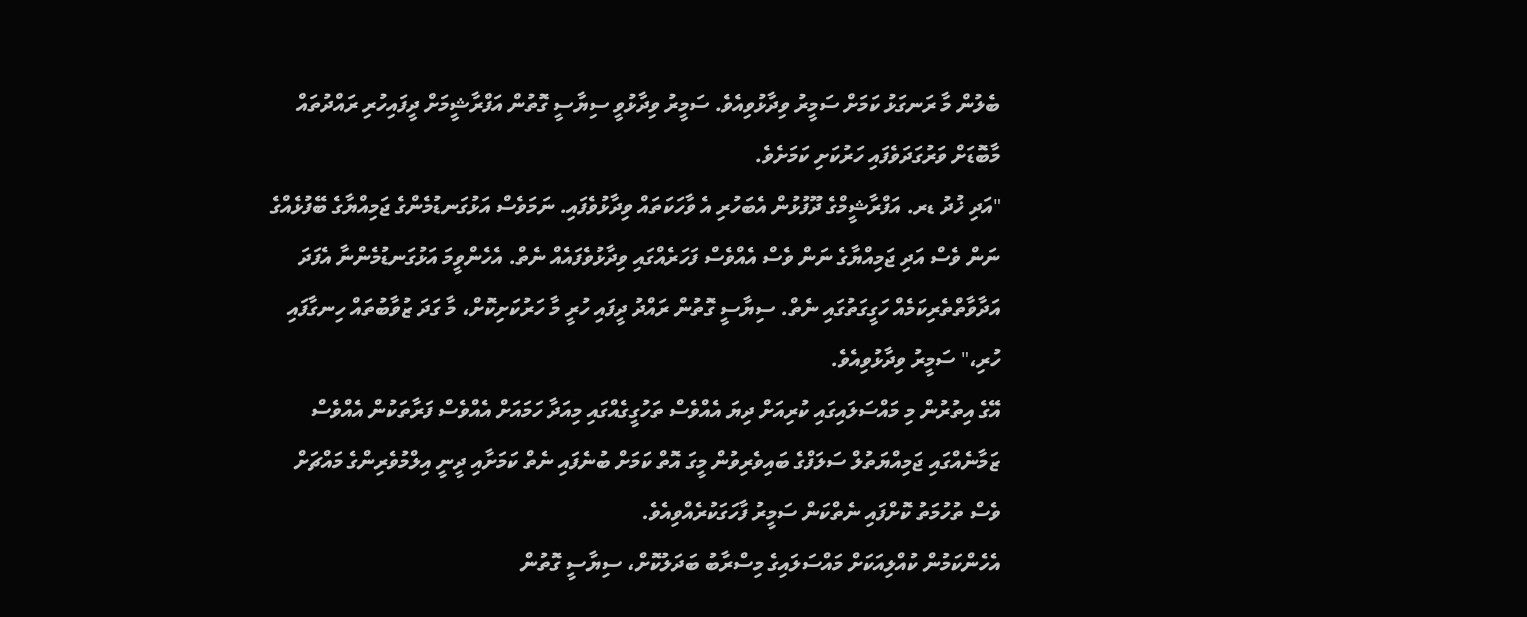ބެލުން މާ ރަނގަޅު ކަމަށް ސަމީރު ވިދާޅުވިއެވެ. ސަމީރު ވިދާޅުވީ ސިޔާސީ ގޮތުން އަފްރާޝީމަށް ދީފައިހުރި ރައްދުތައް މާބޮޑަށް ވަރުގަދަވެފައި ހަރުކަށި ކަމަށެވެ.
"އަދި ޚުދު ޑރ. އަފްރާޝީމްގެ ދޫފުޅުން އެބަހުރި އެ ވާހަކަތައް ވިދާޅުވެފައި. ނަމަވެސް އަޅުގަނޑުމެންގެ ޖަމިއްޔާގެ ބޭފުޅެއްގެ ނަން ވެސް އަދި ޖަމިއްޔާގެ ނަން ވެސް އެއްވެސް ފަހަރެއްގައި ވިދާޅުވެފައެއް ނެތް. އެހެންވީމަ އަޅުގަނޑުމެންނާ އެފަދަ އަދާވާތްތެރިކަމެއް ހަގީގަތުގައި ނެތް. ސިޔާސީ ގޮތުން ރައްދު ދީފައި ހުރީ މާ ހަރުކަށިކޮށް، މާ ގަދަ ޒުވާބުތައް ހިނގާފައި ހުރި،" ސަމީރު ވިދާޅުވިއެވެ.
އޭގެ އިތުރުން މި މައްސަލައިގައި ކުރިއަށް ދިޔަ އެއްވެސް ތަހުގީގެއްގައި މިއަދާ ހަމައަށް އެއްވެސް ފަރާތަކުން އެއްވެސް ޒަމާނެއްގައި ޖަމިއްޔަތުލް ސަލަފްގެ ބައިވެރިވުން މީގަ އޮތް ކަމަށް ބުނެފައި ނެތް ކަމަށާއި ދީނީ އިލްމުވެރިންގެ މައްޗަށް ވެސް ތުހުމަތު ކޮށްފައި ނެތްކަން ސަމީރު ފާހަގަކުރެއްވިއެވެ.
އެހެންކަމުން ކުއްލިއަކަށް މައްސަލައިގެ މިސްރާބު ބަދަލުކޮށް، ސިޔާސީ ގޮތުން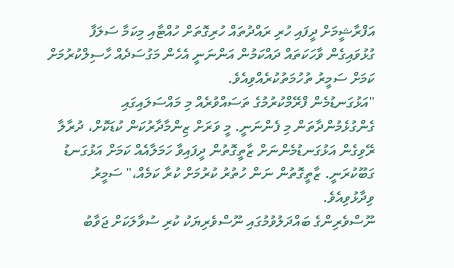އަފްރާޝީމަށް ދީފައި ހުރި ރައްދުތައް ހުރިގޮތަށް ހުއްޓާއި މިކަމާ ސަލަފާ ގުޅުވައިގެން ވާހަކަތައް ދައްކަމުން އަންނަނީ އެހެން މަގުސަދެއް ހާސިލްކުރުމަށް ކަމަށް ސަމީރު ތުހުމަތުކުރެއްވިއެވެ.
"އަޅުގަނޑުމެން ފްރޭމްކުރުމުގެ ތަސައްވުރެއް މި މައްސަލައިގައި ގެންގުޅެމުންދާތަން މި ފެންނަނީ. މީ ވަރަށް ޒިންމާދާރުކަން ކުޑަކޮށް، ދުރާލާ ރޭވިގެން އަޅުގަނޑުމެންނަށް ޒާތީގޮތުން ދީފައިވާ ހަމަލާއެއް ކަމަށް އަޅުގަނޑު ގަބޫކުރަނީ. ޒާތީގޮތުން ނަން ހުތުރު ކުރުމަށް ކުރާ ކަމެއް،" ސަމީރު ވިދާޅުވިއެވެ.
ނޫސްވެރިންގެ ބައްދަލުވުމުގައި ނޫސްވެރިޔަކު ކުރި ސުވާލަކަށް ޖަވާބު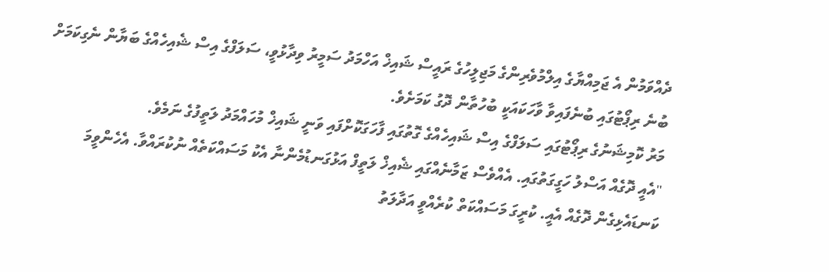ދެއްވަމުން އެ ޖަމިއްޔާގެ އިލްމުވެރިންގެ މަޖިލީހުގެ ރައީސް ޝައިޚް އަހްމަދު ސަމީރު ވިދާޅުވީ، ސަލަފްގެ އިސް ޝެއިހެއްގެ ބަޔާން ނެގިކަމަށް ބުނެ ރިޕޯޓުގައި ބުނެފައިވާ ވާހަކައަކީ ބުހުތާން ދޮގު ކަމަށެވެ.
މަރު ކޮމިޝަނުގެ ރިޕޯޓުގައި ސަލަފްގެ އިސް ޝައިހެއްގެ ގޮތުގައި ފާހަގަކޮށްފައި ވަނީ ޝައިޚް މުހައްމަދު ލަތީފުގެ ނަމެވެ.
"އެއީ ދޮގެއް އަސްލު ހަގީގަތުގައި. އެއްވެސް ޒަމާނެއްގައި ޝެއިޚް ލަތީފް އަޅުގަނޑުމެންނާ އެކު މަސައްކަތެއް ނުކުރައްވާ. އެހެންވީމަ ކަނޑައެޅިގެން ދޮގެއް އެއީ. ކުރީގަ މަސައްކަތް ކުރެއްވީ އަދާލަތު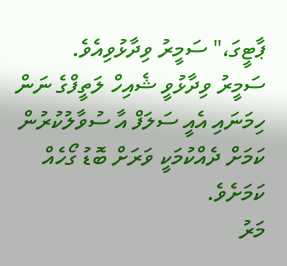ޕާޓީގަ،" ސަމީރު ވިދާޅުވިއެވެ.
ސަމީރު ވިދާޅުވީ ޝެއިހް ލަތީފްގެ ނަން ހިމަނައި އެއީ ސަލަފް އާ ސުވާލުކުރުން ކަމަށް ދެއްކުމަކީ ވަރަށް ބޮޑު ގޯހެއް ކަމަށެވެ.
މަރު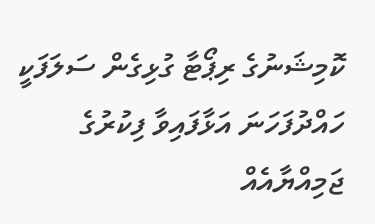ކޮމިޝަނުގެ ރިޕޯޓާ ގުޅިގެން ސަލަފަކީ ހައްދުފަހަނަ އަޅާފައިވާ ފިކުރުގެ ޖަމިއްޔާއެއް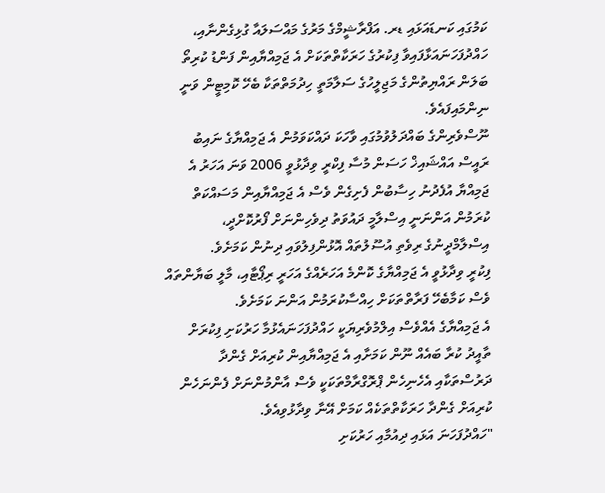ކަމުގައި ކަނޑައަޅައި ޑރ. އަފްރާޝީމްގެ މަރުގެ މައްސަލައާ ގުޅިގެންނާއި، ހައްދުފަހަނައަޅާފައިވާ ފިކުރުގެ ހަރަކާތްތަކަށް އެ ޖަމިއްޔާއިން ފަންޑު ކުރިތޯ ބަލަން ރައްޔިތުންގެ މަޖިލީހުގެ ސަލާމަތީ ހިދުމަތްތަކާ ބެހޭ ކޮމިޓީން ވަނީ ނިންމައިފައެވެ.
ނޫސްވެރިންގެ ބައްދަލުވުމުގައި ވާހަކަ ދައްކަވަމުން އެ ޖަމިއްޔާގެ ނައިބު ރައީސް އައްޝައިޚް ހަސަން މުސާ ފިކްރީ ވިދާޅުވީ 2006 ވަނަ އަހަރު އެ ޖަމިއްޔާ އުފެދުނު ހިސާބުން ފެށިގެން ވެސް އެ ޖަމިއްޔާއިން މަސައްކަތް ކުރަމުން އަންނަނީ އިސްލާމީ ދައުވަތު ދިވެހިންނަށް ފޯރުކޮށްދީ، އިސްލާމްދީނުގެ ރިވެތި އުސޫލުތައް އޮޅުންފިލުވައި ދިނުން ކަމަށެވެ.
ފިކުރީ ވިދާޅުވީ އެ ޖަމިއްޔާގެ ކޮންމެ އަހަރެއްގެ އަހަރީ ރިޕޯޓާއި، މާލީ ބަޔާންތައް ވެސް ކަމާބެހޭ ފަރާތްތަކަށް ހިއްސާކުރަމުން އަންނަ ކަމަށެވެ.
އެ ޖަމިއްޔާގެ އެއްވެސް އިލްމުވެރިޔަކީ ހައްދުފަހަނައެޅުމާ ހަރުކަށި ފިކުރަށް ތާއީދު ކުރާ ބައެއް ނޫން ކަމަށާއި އެ ޖަމިއްޔާއިން ކުރިއަށް ގެންދާ ދަރުސްތަކާއި އެހެނިހެން ޕްރޮގްރާމްތަކަކީ ވެސް އާންމުންނަށް ފެންނަހެން ކުރިއަށް ގެންދާ ހަރަކާތްތަކެއް ކަމަށް އޭނާ ވިދާޅުވިއެވެ.
"ހައްދުފަހަނަ އަޅައި ދިއުމާއި ހަރުކަށި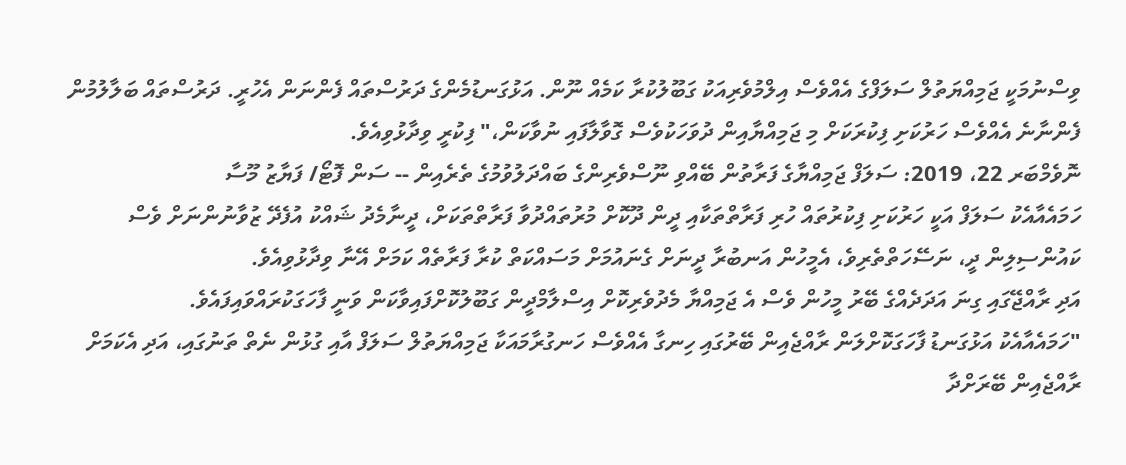ވިސްނުމަކީ ޖަމިއްޔަތުލް ސަލަފްގެ އެއްވެސް އިލްމުވެރިއަކު ގަބޫލުކުރާ ކަމެއް ނޫން. އަޅުގަނޑުމެންގެ ދަރުސްތައް ފެންނަން އެހުރީ. ދަރުސްތައް ބަލާލުމުން ފެންނާނެ އެއްވެސް ހަރުކަށި ފިކުރަކަށް މި ޖަމިއްޔާއިން ދުވަހަކުވެސް ގޮވާލާފައި ނުވާކަން،" ފިކުރީ ވިދާޅުވިއެވެ.
ނޮވެމްބަރ 22، 2019: ސަލަފް ޖަމިއްޔާގެ ފަރާތުން ބޭއްވި ނޫސްވެރިންގެ ބައްދަލުވުމުގެ ތެރެއިން -- ސަން ފޮޓޯ/ ފަޔާޒު މޫސާ
ހަމައެއާއެކު ސަލަފް އަކީ ހަރުކަށި ފިކުރުތައް ހުރި ފަރާތްތަކާއި ދީން ދޫކޮށް މުރުތައްދުވާ ފަރާތްތަކަށް، ދީނާމެދު ޝައްކު އުފެދޭ ޒުވާނުންނަށް ވެސް ކައުންސިލިން ދީ، ނަސޭހަތްތެރިވެ، އެމީހުން އަނބުރާ ދީނަށް ގެނައުމަށް މަސައްކަތް ކުރާ ފަރާތެއް ކަމަށް އޭނާ ވިދާޅުވިއެވެ.
އަދި ރާއްޖޭގައި ގިނަ އަދަދެއްގެ ބޭރު މީހުން ވެސް އެ ޖަމިއްޔާ މެދުވެރިކޮށް އިސްލާމްދީން ގަބޫލުކޮށްފައިވާކަން ވަނީ ފާހަގަކުރައްވައިފައެވެ.
"ހަމައެއާއެކު އަޅުގަނޑު ފާހަގަކޮށްލަން ރާއްޖެއިން ބޭރުގައި ހިނގާ އެއްވެސް ހަނގުރާމައަކާ ޖަމިއްޔަތުލް ސަލަފް އާއި ގުޅުން ނެތް ތަނުގައި، އަދި އެކަމަށް ރާއްޖެއިން ބޭރަށްދާ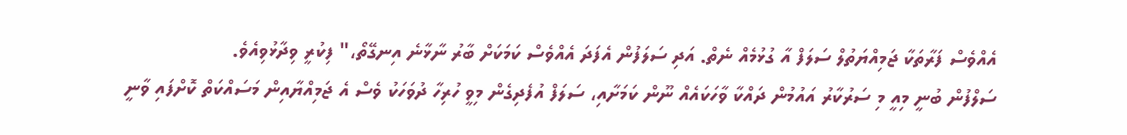އެއްވެސް ފަރާތަކާ ޖަމިއްޔަތުލް ސަލަފް އާ ގުޅުމެއް ނެތް. އަދި ސަލަފުން އެފަދަ އެއްވެސް ކަމަކަށް ބާރު ނާޅާނެ އިނގޭތޯ،" ފިކުރީ ވިދާޅުވިއެވެ.
ސަލްފުން ބުނީ މިއީ މި ސަރުކާރު އައުމުން ދައްކާ ވާހަކައެއް ނޫން ކަމަށާއި، ސަލަފް އުފެދިގެން މިވީ ހުރިހާ ދުވަހަކު ވެސް އެ ޖަމިއްޔާއިން މަސައްކަތް ކޮށްފައި ވާނީ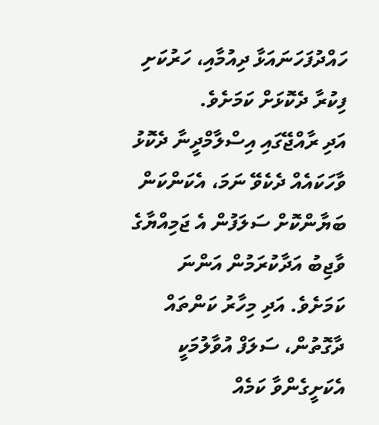ހައްދުފަހަނައަޅާ ދިއުމާއި، ހަރުކަށި ފިކުރާ ދެކޮޅަށް ކަމަށެވެ.
އަދި ރާއްޖޭގައި އިސްލާމްދީނާ ދެކޮޅު ވާހަކައެއް ދެކެވޭ ނަމަ، އެކަންކަން ބަޔާންކޮށް ސަލަފުން އެ ޖަމިއްޔާގެ ވާޖިބު އަދާކުރަމުން އަންނަ ކަމަށެވެ. އަދި މިހާރު ކަންތައް ދާގޮތުން، ސަލަފް އުވާލުމަކީ އެކަށީގެންވާ ކަމެއް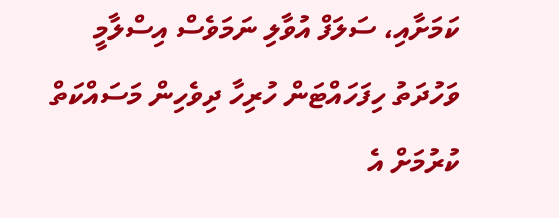ކަމަށާއި، ސަލަފް އުވާލި ނަމަވެސް އިސްލާމީ ވަހުދަތު ހިފަހައްޓަން ހުރިހާ ދިވެހިން މަސައްކަތް ކުރުމަށް އެ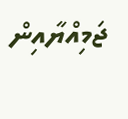ޖަމިއްޔާއިން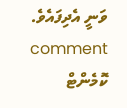ވަނީ އެދިފައެވެ.
comment ކޮމެންޓް